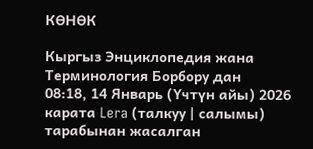КӨНӨК

Кыргыз Энциклопедия жана Терминология Борбору дан
08:18, 14 Январь (Үчтүн айы) 2026 карата Lera (талкуу | салымы) тарабынан жасалган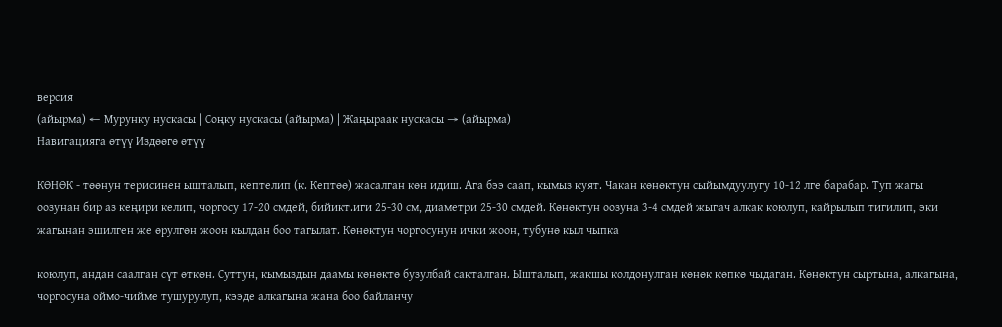версия
(айырма) ← Мурунку нускасы | Соңку нускасы (айырма) | Жаңыраак нускасы → (айырма)
Навигацияга өтүү Издөөгө өтүү

КӨНӨК - төөнун терисинен ышталып, кептелип (к. Кептөө) жасалган көн идиш. Ага бээ саап, кымыз куят. Чакан көнөктун сыйымдуулугу 10-12 лге барабар. Туп жагы оозунан бир аз кеңири келип, чоргосу 17-20 смдей, бийикт.иги 25-30 см, диаметри 25-30 смдей. Көнөктун оозуна 3-4 смдей жыгач алкак коюлуп, кайрылып тигилип, эки жагынан эшилген же өрулгөн жоон кылдан боо тагылат. Көнөктун чоргосунун ички жоон, тубунө кыл чыпка

коюлуп, андан саалган сүт өткөн. Суттун, кымыздын даамы көнөктө бузулбай сакталган. Ышталып, жакшы колдонулган көнөк көпкө чыдаган. Көнөктун сыртына, алкагына, чоргосуна оймо-чийме тушурулуп, кээде алкагына жана боо байланчу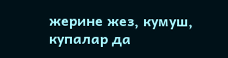жерине жез, кумуш, купалар да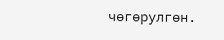чөгөрулгөн.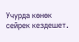Учурда көнөк сейрек кездешет.